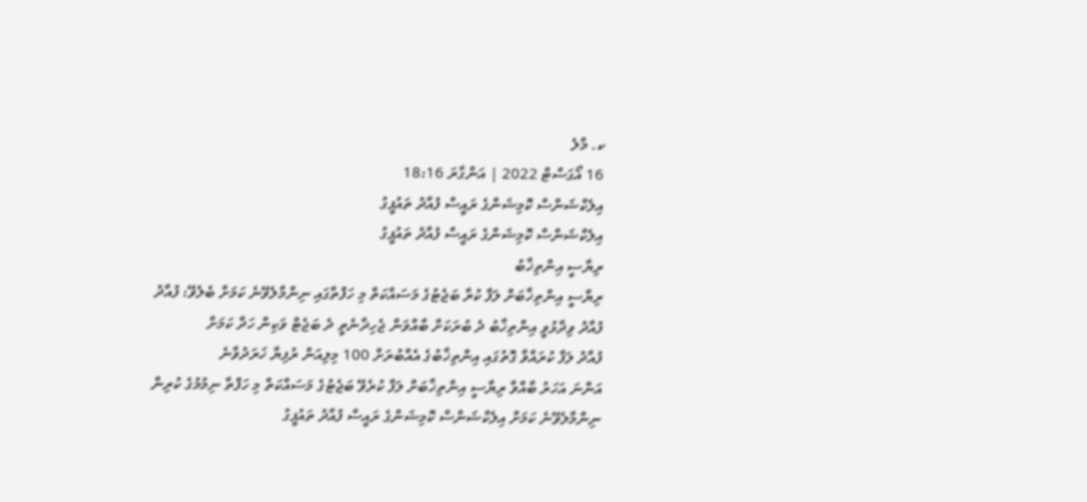ކ. މާލެ
16 އޯގަސްޓް 2022 | އަންގާރަ 18:16
އިލެކްޝަންސް ކޮމިޝަންގެ ރައީސް ފުއާދު ތައުފީގު
އިލެކްޝަންސް ކޮމިޝަންގެ ރައީސް ފުއާދު ތައުފީގު
ރިޔާސީ އިންތިޚާބު
ރިޔާސީ އިންތިޚާބަށް ލަފާ ކުރާ ބަޖެޓުގެ މަސައްކަތް މި ހަފްތާގައި ނިންމާލެވޭނެ ކަމަށް ބެލެވޭ: ފުއާދު
ފުއާދު ވިދާޅުވީ އިންތިޚާބު ދެ ބުރަކަށް ބާއްވަން ޖެހިދާނެތީ ދެ ބަޖެޓް ވަކިން ހަދާ ކަމަށް
ފުއާދު ލަފާ ކުރައްވާ ގޮތުގައި އިންތިޚާބުގެ އެއްބުރަށް 100 މިލިއަން ރުފިޔާ ޚަރަދުވާނެ
އަންނަ އަހަރު ބާއްވާ ރިޔާސީ އިންތިޚާބަށް ލަފާ ކުރެވޭ ބަޖެޓުގެ މަސައްކަތް މި ހަފްތާ ނިމުމުގެ ކުރިން ނިންމާލެވޭނެ ކަމަށް އިލެކްޝަންސް ކޮމިޝަންގެ ރައީސް ފުއާދު ތައުފީގު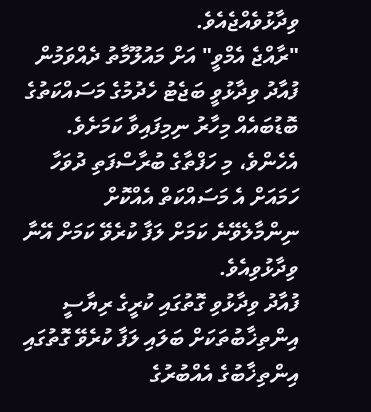ވިދާޅުވެއްޖެއެވެ.
"ރާއްޖެ އެމްވީ" އަށް މައުލޫމާތު ދެއްވަމުން ފުއާދު ވިދާޅުވީ ބަޖެޓު ހެދުމުގެ މަސައްކަތުގެ ބޮޑުބައެއް މިހާރު ނިމިފައިވާ ކަމަށެވެ. އެހެންވެ، މި ހަފްތާގެ ބުރާސްފަތި ދުވަހާ ހަމައަށް އެ މަސައްކަތް އެއްކޮށް ނިންމާލެވޭނެ ކަމަށް ލަފާ ކުރެވޭ ކަމަށް އޭނާ ވިދާޅުވިއެވެ.
ފުއާދު ވިދާޅުވި ގޮތުގައި ކުރީގެ ރިޔާސީ އިންތިޚާބުތަކަށް ބަލައި ލަފާ ކުރެވޭ ގޮތުގައި އިންތިޚާބުގެ އެއްބުރުގެ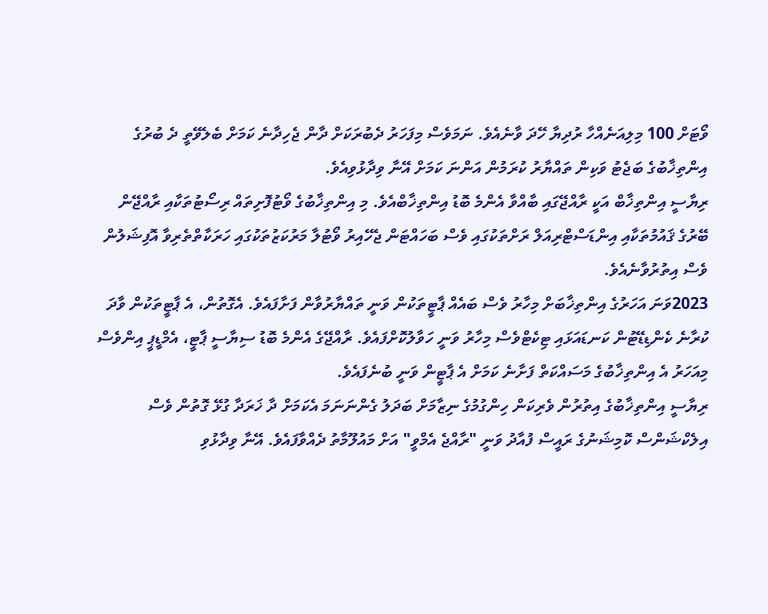ވޯޓަށް 100 މިލިއަނެއްހާ ރުދިޔާ ހޭދަ ވާނެއެވެ. ނަމަވެސް މިފަހަރު ދެބުރަކަށް ދާން ޖެހިދާނެ ކަމަށް ބެލެވޭތީ ދެ ބުރުގެ އިންތިޚާބުގެ ބަޖެޓު ވަކިން ތައްޔާރު ކުރަމުން އަންނަ ކަމަށް އޭނާ ވިދާޅުވިއެވެ.
ރިޔާސީ އިންތިޚާބް އަކީ ރާއްޖޭގައި ބާއްވާ އެންމެ ބޮޑު އިންތިޚާބްއެވެ. މި އިންތިޚާބުގެ ވޯޓުފޮށިތައް ރިސޯޓުތަކާއި ރާއްޖޭން ބޭރުގެ ޤައުމުތަކާއި އިންޑަސްޓްރިއަލް ރަށްތަކުގައި ވެސް ބަހައްޓަން ޖެހޭއިރު ވޯޓުލާ މަރުކަޒުތަކުގައި ހަރަކާތްތެރިވާ އޮފިޝަލުން ވެސް އިތުރުވާނެއެވެ.
2023ވަނަ އަހަރުގެ އިންތިޚާބަށް މިހާރު ވެސް ބައެއް ޕާޓީތަކުން ވަނީ ތައްޔާރުވާން ފަށާފައެވެ. އެގޮތުން، އެ ޕާޓީތަކުން ވާދަ ކުރާނެ ކެންޑިޑޭޓުން ކަނޑައަޅައި ޓިކެޓްވެސް މިހާރު ވަނީ ހަވާލުކޮށްފައެވެ. ރާއްޖޭގެ އެންމެ ބޮޑު ސިޔާސީ ޕާޓީ، އެމްޑީޕީ އިންވެސް މިއަހަރު އެ އިންތިޚާބުގެ މަސައްކަތް ފަށާނެ ކަމަށް އެ ޕާޓީން ވަނީ ބުނެފައެވެ.
ރިޔާސީ އިންތިޚާބުގެ އިތުރުން ވެރިކަން ހިންގުމުގެ ނިޒާމަށް ބަދަލު ގެންނަނަމަ އެކަމަށް ދާ ޚަރަދާ ގުޅޭ ގޮތުން ވެސް އިލެކްޝަންސް ކޮމިޝަނުގެ ރައީސް ފުއާދު ވަނީ "ރާއްޖެ އެމްވީ" އަށް މައުލޫމާތު ދެއްވާފައެވެ. އޭނާ ވިދާޅުވި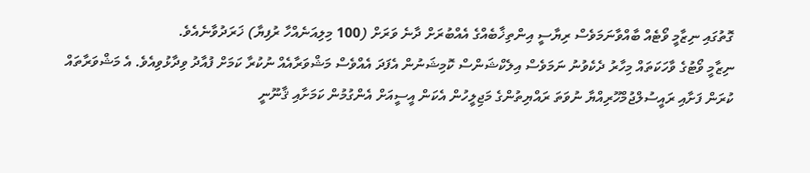ގޮތުގައި ނިޒާމީ ވޯޓެއް ބާއްވާނަމަވެސް ރިޔާސީ އިންތިޚާބެއްގެ އެއްބުރަށް ދާނެ ވަރަށް (100 މިލިއަނެއްހާ ރުފިޔާ) ޚަރަދުވާނެއެވެ.
ނިޒާމީ ވޯޓުގެ ވާހަކަތައް މިހާރު ދެކެވުނު ނަމަވެސް އިލެކްޝަންސް ކޮމިޝަނުން އެފަދަ އެއްވެސް މަޝްވަރާއެއް ނުކުރާ ކަމަށް ފުއާދު ވިދާޅުވިއެވެ. އެ މަޝްވަރާތައް ކުރަން ފަށާއި ރައީސުލްޖުމްހޫރިއްޔާ ނުވަތަ ރައްޔިތުންގެ މަޖިލީހުން އެކަން އީސީއަށް އެންގުމުން ކަމަށާއި ޤާނޫނީ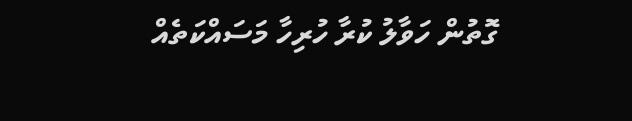ގޮތުން ހަވާލު ކުރާ ހުރިހާ މަސައްކަތެއް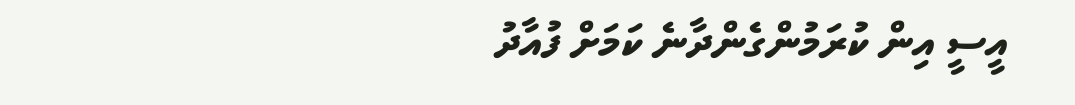އީސީ އިން ކުރަމުންގެންދާނެ ކަމަށް ފުއާދު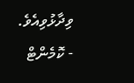ވިދާޅުވިއެވެ.
- ކޮމެންޓް